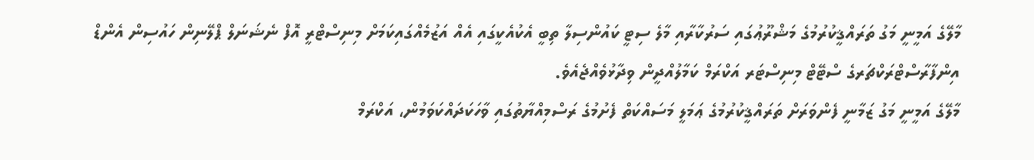މާލޭގެ އަމީނީ މަގު ތަރައްޤީކުރުމުގެ މަޝްރޫޢުގައި ސަރުކާރާއި މާލެ ސިޓީ ކައުންސިލާ ތިބީ އެކުއެކީގައި އެއް އަޒުމެއްގައިކަމަށް މިނިސްޓްރީ އޮފް ނެޝަނަލް ޕްލޭނިން ހައުސިން އެންޑް އިންފާރާސްޓްރަކްޗަރގެ ސްޓޭޓް މިނިސްޓަރ އަކްރަމް ކަމާލުއްދީން ވިދާޅުވެއްޖެއެވެ.
މާލޭގެ އަމީނީ މަގު ޒަމާނީ ފެންވަރަށް ތަރައްޤީކުރުމުގެ ޢަމަލީ މަސައްކަތް ފެށުމުގެ ރަސްމިއްޔާތުގައި ވާހަކަދައްކަވަމުން، އަކްރަމް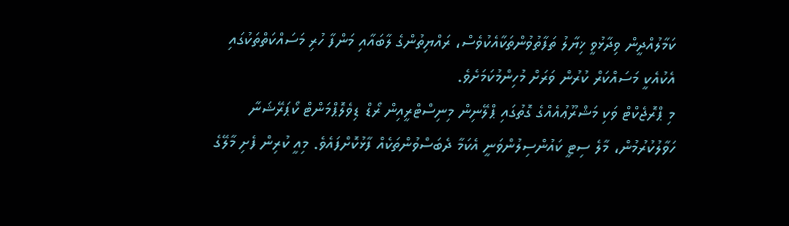ކަމާލުއްދީން ވިދާޅުވީ ޚިޔާލު ތަފާތުވުންތަކާއެކުވެސް، ރައްޔިތުންގެ ލާބައާއި މަންފާ ހުރި މަސައްކަތްތަކުގައި އެކުއެކީ މަސައްކަރް ކުރުން ވަރަށް މުހިންމުކަމަށެވެ.
މި ޕްރޮޖެކްޓް ވަކި މަޝްރޫޢުއެއްގެ ގޮތުގައި ޕްލޭނިން މިނިސްޓްރީއިން ރޯޑް ޑިވެލޮޕްމަންޓް ކޯޕަރޭޝަނާ ހަވާލުކުރުމުން، މާލެ ސިޓީ ކައުންސިލުންވަނީ އެކަމާ ދެބަސްވުންތަކެއް ފާޅުކޮށްފައެވެ. މިއީ ކުރިން ފެށި މާލޭގެ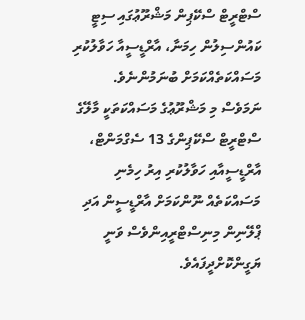ސްޓްރީޓް ސްކޭޕިން މަޝްރޫޢުގައި ސިޓީ ކައުންސިލުން ހިމަނާ، އާރްޑީސީއާ ހަވާލުކުރި މަސައްކަތެއްކަމަށް ބުނަމުންނެވެ.
ނަމަވެސް މި މަޝްރޫޢުގެ މަސައްކަތަކީ މާލޭގެ ސްޓްރީޓް ސްކޭޕިންގެ 13 ސެގްމަންޓް، އާރްޑީސީއާއި ހަވާލުކުރި އިރު ހިމެނި މަސައްކަތެއް ނޫންކަމަށް އާރްޑީސީން އަދި ޕްލޭނިން މިނިސްޓްރީއިންވެސް ވަނީ ޔަގީންކޮށްދީފައެވެ.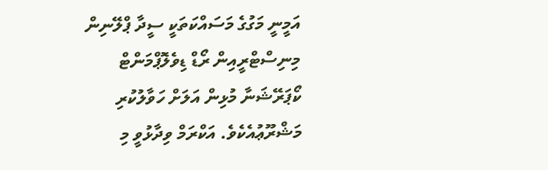އަމީނީ މަގުގެ މަސައްކަތަކީ ސީދާ ޕްލޭނިން މިނިސްޓްރީއިން ރޯޑް ޑިވެލޮޕްމަންޓް ކޯޕަރޭޝަނާ މުޅިން އަލަށް ހަވާލުކުރި މަޝްރޫޢުއެކެވެ. އަކްރަމް ވިދާޅުވީ މި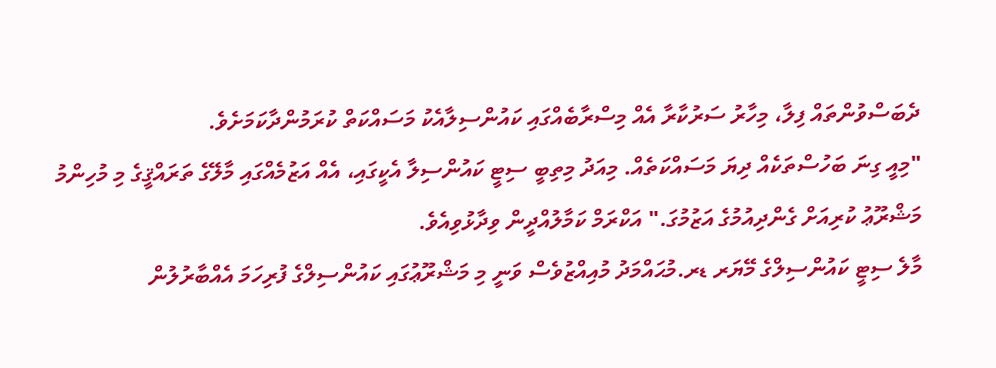ދެބަސްވުންތައް ފިލާ، މިހާރު ސަރުކާރާ އެއް މިސްރާބެއްގައި ކައުންސިލާއެކު މަސައްކަތް ކުރަމުންދާކަމަށެވެ.
"މިއީ ގިނަ ބަހުސްތަކެއް ދިޔަ މަސައްކަތެއް. މިއަދު މިތިބީ ސިޓީ ކައުންސިލާ އެކީގައި، އެއް އަޒުމެއްގައި މާލޭގެ ތަރައްޤީގެ މި މުހިންމު މަޝްރޫޢު ކުރިއަށް ގެންދިއުމުގެ އަޒުމުގަ." އަކްރަމް ކަމާލުއްދީން ވިދާޅުވިއެވެ.
މާލެ ސިޓީ ކައުންސިލްގެ މޭޔަރ ޑރ.މުޙައްމަދު މުއިއްޒުވެސް ވަނީ މި މަޝްރޫޢުގައި ކައުންސިލްގެ ފުރިހަމަ އެއްބާރުލުން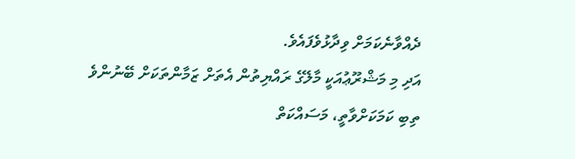ދެއްވާނެކަމަށް ވިދާޅުވެފައެވެ.
އަދި މި މަޝްރޫޢުއަކީ މާލޭގެ ރައްޔިތުން އެތަށް ޒަމާންތަކަށް ބޭނުންވެ ތިބި ކަމަކަށްވާތީ، މަސައްކަތް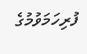ފުރިހަމަވުމުގެ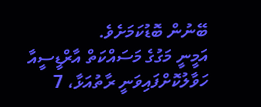ބޭނުން ބޮޑުކަމަށެވެ.
އަމީނީ މަގުގެ މަސައްކަތް އާރްޑީސީއާ ހަވާލުކޮށްފައިވަނީ ރާތުއަޅާ، 7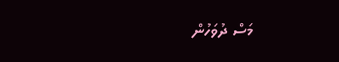މަސް ދުވަހުން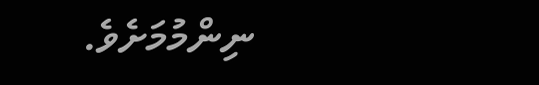ނިންމުމަށެވެ.